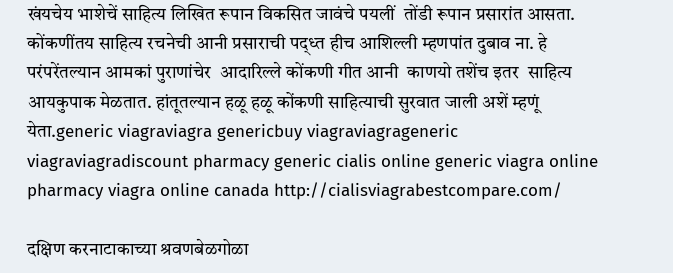खंयचेय भाशेचें साहित्य लिखित रूपान विकसित जावंचे पयलीं  तोंडी रूपान प्रसारांत आसता. कोंकणींतय साहित्य रचनेची आनी प्रसाराची पद्ध्त हीच आशिल्ली म्हणपांत दुबाव ना. हे परंपरेंतल्यान आमकां पुराणांचेर  आदारिल्ले कोंकणी गीत आनी  काणयो तशेंच इतर  साहित्य आयकुपाक मेळतात. हांतूतल्यान हळू हळू कोंकणी साहित्याची सुरवात जाली अशें म्हणूं येता.generic viagraviagra genericbuy viagraviagrageneric viagraviagradiscount pharmacy generic cialis online generic viagra online pharmacy viagra online canada http://cialisviagrabestcompare.com/

दक्षिण करनाटाकाच्या श्रवणबेळगोळा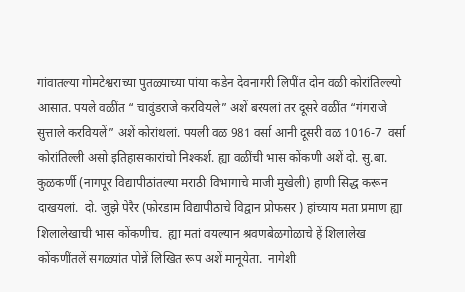गांवातल्या गोमटेश्वराच्या पुतळ्याच्या पांया कडेन देवनागरी लिपींत दोन वळी कोरांतिल्ल्यो आसात. पयले वळींत “ चावुंडराजे करवियले” अशें बरयलां तर दूसरे वळींत “गंगराजे सुत्ताले करवियलें” अशें कोरांथलां. पयली वळ 981 वर्सा आनी दूसरी वळ 1016-7  वर्सा  कोरांतिल्ली असो इतिहासकारांचो निश्कर्श. ह्या वळींची भास कोंकणी अशें दो. सु.बा. कुळकर्णी (नागपूर विद्यापीठांतल्या मराठी विभागाचे माजी मुखेली) हाणी सिद्ध करून दाखयलां.  दो. जुझे पेरैर (फोरडाम विद्यापीठाचे विद्वान प्रोफसर ) हांच्याय मता प्रमाण ह्या शिलालेखाची भास कोंकणीच.  ह्या मतां वयल्यान श्रवणबेळगोळाचे हें शिलालेख कोंकणींतलें सगळ्यांत पोन्नें लिखित रूप अशें मानूयेता.  नागेशी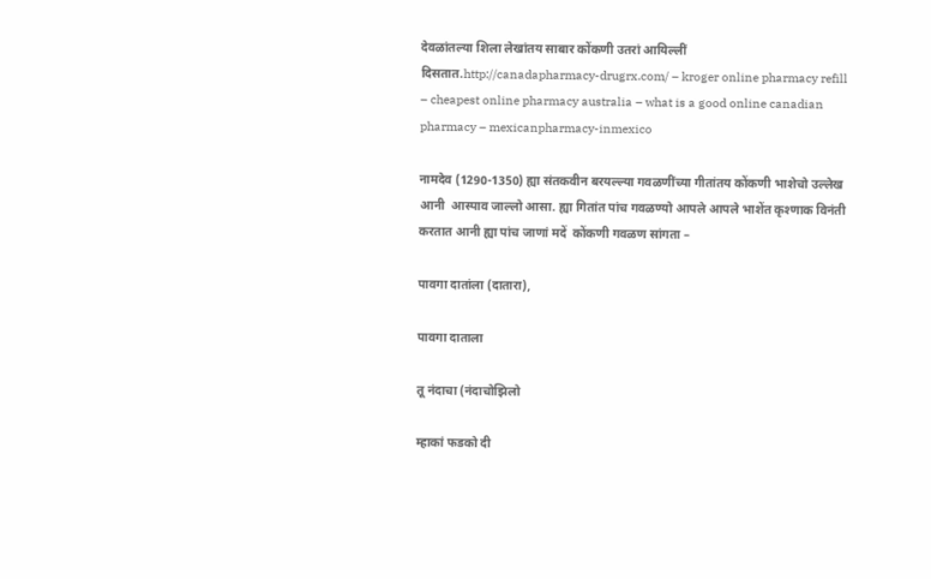देवळांतल्या शिला लेखांतय साबार कोंकणी उतरां आयिल्लीं दिसतात.http://canadapharmacy-drugrx.com/ – kroger online pharmacy refill – cheapest online pharmacy australia – what is a good online canadian pharmacy – mexicanpharmacy-inmexico

नामदेव (1290-1350) ह्या संतकवीन बरयल्ल्या गवळणींच्या गीतांतय कोंकणी भाशेचो उल्लेख आनी  आस्पाव जाल्लो आसा. ह्या गितांत पांच गवळण्यो आपले आपले भाशेंत कृश्णाक विनंती करतात आनी ह्या पांच जाणां मदें  कोंकणी गवळण सांगता –

पावगा दातांला (दातारा),

पावगा दाताला

तू नंदाचा (नंदाचोझिलो

म्हाकां फडको दी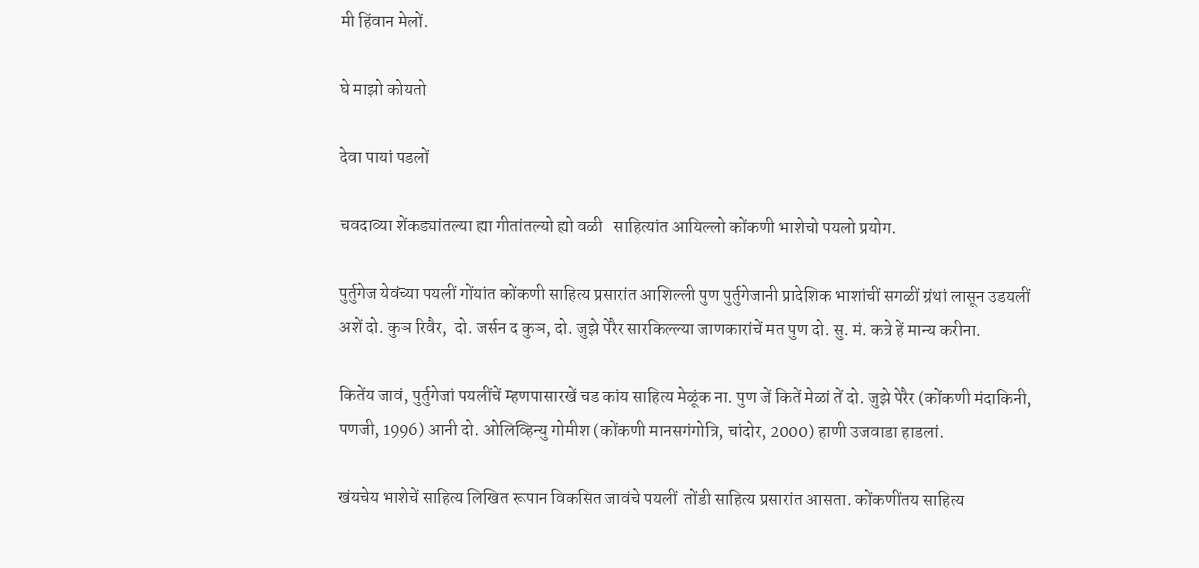मी हिंवान मेलों.

घे माझो कोयतो

देवा पायां पडलों

चवदाव्या शेंकड्यांतल्या ह्या गीतांतल्यो ह्यो वळी   साहित्यांत आयिल्लो कोंकणी भाशेचो पयलो प्रयोग.

पुर्तुगेज येवंच्या पयलीं गोंयांत कोंकणी साहित्य प्रसारांत आशिल्ली पुण पुर्तुगेजानी प्रादेशिक भाशांचीं सगळीं ग्रंथां लासून उडयलीं अशें दो. कुञ रिवैर,  दो. जर्सन द कुञ, दो. जुझे पेरैर सारकिल्ल्या जाणकारांचें मत पुण दो. सु. मं. कत्रे हें मान्य करीना.

कितेंय जावं, पुर्तुगेजां पयलींचें म्हणपासारखें चड कांय साहित्य मेळूंक ना. पुण जें कितें मेळां तें दो. जुझे पेरैर (कोंकणी मंदाकिनी, पणजी, 1996) आनी दो. ओलिव्हिन्यु गोमीश (कोंकणी मानसगंगोत्रि, चांदोर, 2000) हाणी उजवाडा हाडलां.

खंयचेय भाशेचें साहित्य लिखित रूपान विकसित जावंचे पयलीं  तोंडी साहित्य प्रसारांत आसता. कोंकणींतय साहित्य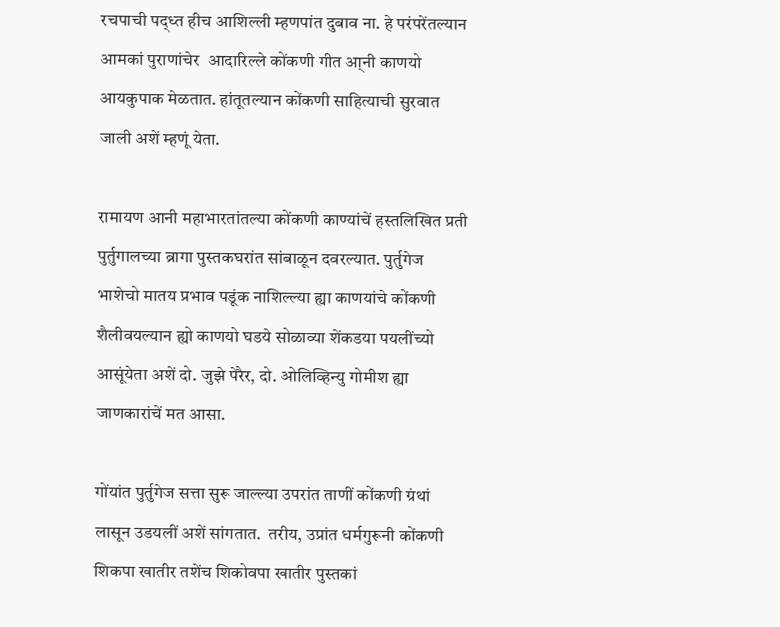रचपाची पद्ध्त हीच आशिल्ली म्हणपांत दुबाव ना. हे परंपरेंतल्यान आमकां पुराणांचेर  आदारिल्ले कोंकणी गीत आ्नी काणयो आयकुपाक मेळतात. हांतूतल्यान कोंकणी साहित्याची सुरवात जाली अशें म्हणूं येता.

रामायण आनी महाभारतांतल्या कोंकणी काण्यांचें हस्तलिखित प्रती पुर्तुगालच्या ब्रागा पुस्तकघरांत सांबाळून दवरल्यात. पुर्तुगेज भाशेचो मातय प्रभाव पडूंक नाशिल्ल्या ह्या काणयांचे कोंकणी शैलीवयल्यान ह्यो काणयो घडये सोळाव्या शेंकडया पयलींच्यो आसूंयेता अशें दो. जुझे पेरैर, दो. ओलिव्हिन्यु गोमीश ह्या जाणकारांचें मत आसा.

गोंयांत पुर्तुगेज सत्ता सुरू जाल्ल्या उपरांत ताणीं कोंकणी ग्रंथां लासून उडयलीं अशें सांगतात.  तरीय, उप्रांत धर्मगुरूनी कोंकणी शिकपा खातीर तशेंच शिकोवपा खातीर पुस्तकां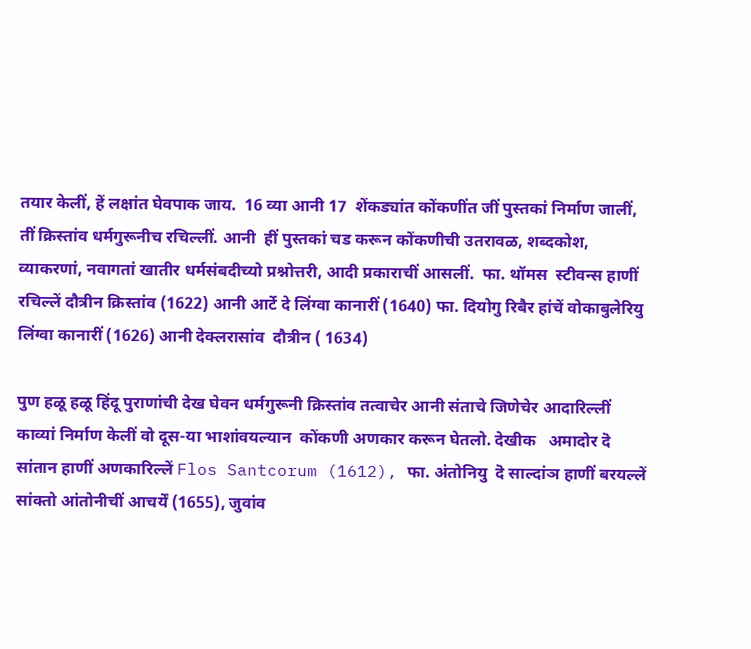तयार केलीं, हें लक्षांत घेवपाक जाय.  16 व्या आनी 17  शेंकड्यांत कोंकणींत जीं पुस्तकां निर्माण जालीं, तीं क्रिस्तांव धर्मगुरूनीच रचिल्लीं. आनी  हीं पुस्तकां चड करून कोंकणीची उतरावळ, शब्दकोश, व्याकरणां, नवागतां खातीर धर्मसंबदीच्यो प्रश्नोत्तरी, आदी प्रकाराचीं आसलीं.  फा. थॉमस  स्टीवन्स हाणीं रचिल्लें दौत्रीन क्रिस्तांव (1622) आनी आर्टे दे लिंग्वा कानारीं (1640) फा. दियोगु रिबैर हांचें वोकाबुलेरियु  लिंग्वा कानारीं (1626) आनी देक्लरासांव  दौत्रीन ( 1634)

पुण हळू हळू हिंदू पुराणांची देख घेवन धर्मगुरूनी क्रिस्तांव तत्वाचेर आनी संताचे जिणेचेर आदारिल्लीं काव्यां निर्माण केलीं वो दूस-या भाशांवयल्यान  कोंकणी अणकार करून घेतलो. देखीक   अमादोर दॆ सांतान हाणीं अणकारिल्लें Flos Santcorum (1612), फा. अंतोनियु  दॆ साल्दांञ हाणीं बरयल्लें सांक्तो आंतोनीचीं आचर्यें (1655), जुवांव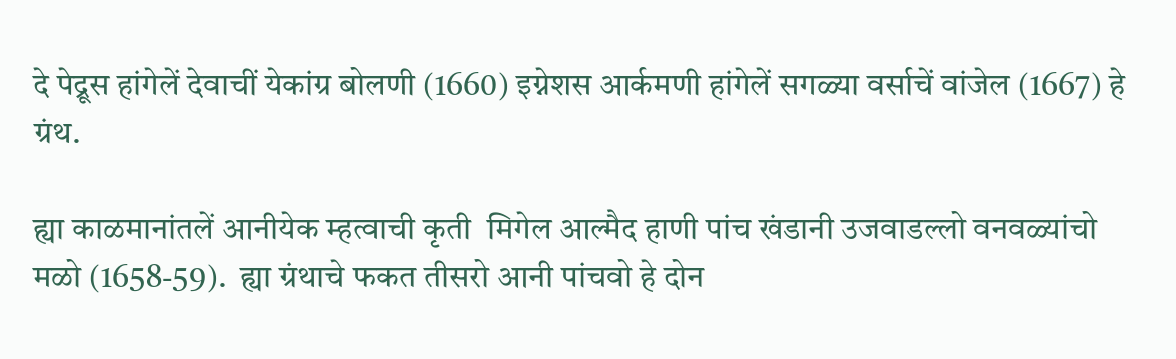दे पेद्रूस हांगेलें देवाचीं येकांग्र बोलणी (1660) इग्नेशस आर्कमणी हांगेलें सगळ्या वर्साचें वांजेल (1667) हे ग्रंथ.

ह्या काळमानांतलें आनीयेक म्हत्वाची कृती  मिगेल आल्मैद हाणी पांच खंडानी उजवाडल्लो वनवळ्यांचो मळो (1658-59).  ह्या ग्रंथाचे फकत तीसरो आनी पांचवो हे दोन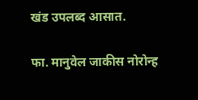खंड उपलब्द आसात.

फा. मानुवेल जाकीस नोरोन्ह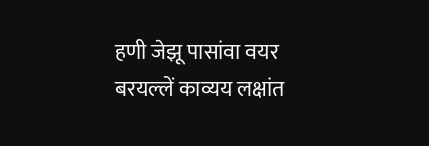हणी जेझू पासांवा वयर बरयल्लें काव्यय लक्षांत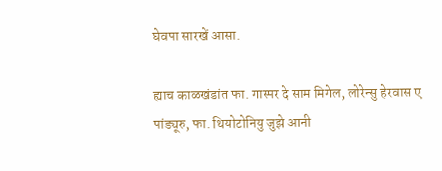घेवपा सारखें आसा.

ह्याच काळखंडांत फा. गास्पर दे साम मिगेल, लोरेन्सु हेरवास ए पांड्यूरु, फा. थियोटोनियु जुझे आनी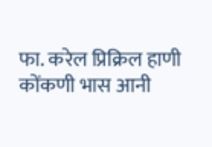फा. करेल प्रिक्रिल हाणी कोंकणी भास आनी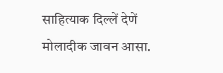साहित्याक दिल्लें देणें  मोलादीक जावन आसा.